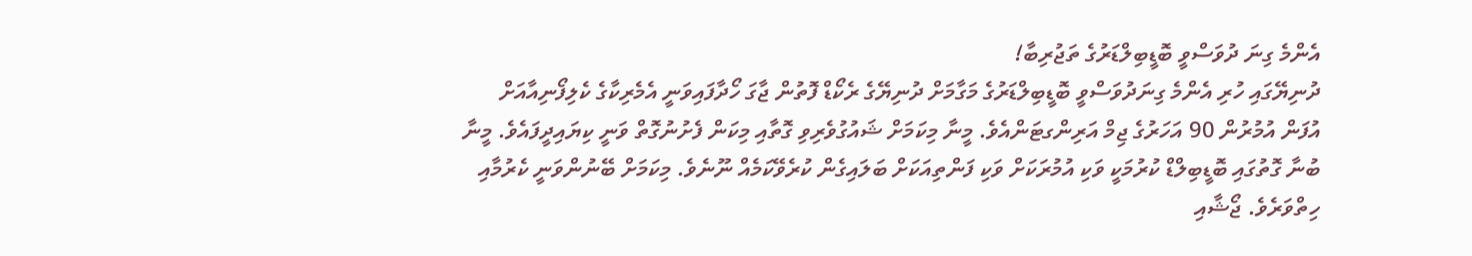އެންމެ ގިނަ ދުވަސްވީ ބޮޑީބިލްޑަރުގެ ތަޖުރިބާ!
ދުނިޔޭގައި ހުރި އެންމެ ގިނަދުވަސްވީ ބޮޑީބިލްޑަރުގެ މަގާމަށް ދުނިޔޭގެ ރެކޯޑް ފޮތުން ޖާގަ ހޯދާފައިވަނީ އެމެރިކާގެ ކެލިފޯނިއާއަށް އުފަން އުމުރުން 90 އަހަރުގެ ޖިމް އަރިންގޓަންއެވެ. މީނާ މިކަމަށް ޝައުގުވެރިވި ގޮތާއި މިކަން ފެށުނުގޮތް ވަނީ ކިޔައިދީފައެވެ. މީނާ ބުނާ ގޮތުގައި ބޮޑީބިލްޑް ކުރުމަކީ ވަކި އުމުރަކަށް ވަކި ފަންތިއަކަށް ބަލައިގެން ކުރެވޭކަމެއް ނޫނެވެ. މިކަމަށް ބޭނުންވަނީ ކެރުމާއި ހިތްވަރެވެ. ޖޯޝާއި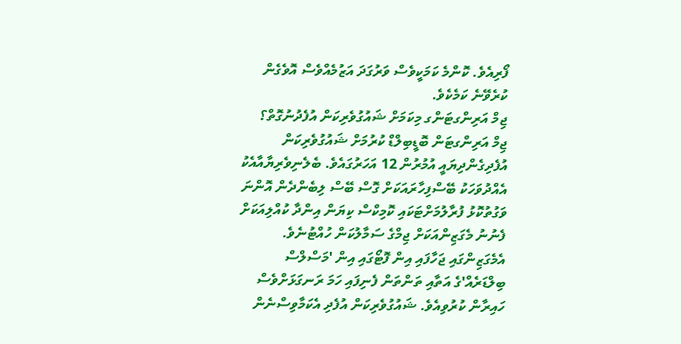ފޯރިއެވެ. ކޮންމެ ކަމަކީވެސް ވަރުގަދަ އަޒުމެއްވެސް އޮވެގެން ކުރެވޭނެ ކަމެކެވެ.
ޖިމް އަރިންގޓަންގ މިކަމަށް ޝައުގުވެރިކަން އުފެދުނުގޮތް؟
ޖިމް އަރިންގޓަން ބޮޑީބިލްޑް ކުރުމަށް ޝައުގުވެރިކަން އުފެދިގެންދިޔައީ އުމުރުން 12 އަހަރުގައެވެ. ބެލެނިވެރިޔާއާއެކު އެއްދުވަހަކު ބޭސްފިހާރައަކަށް ގޮސް ބޭސް ލިބެންދެން އޮންނަ ވަގުތުކޮޅު ފުރާލުމަށްޓަކައި ކޮމިކްސް ކިޔަން އިންދާ ކުއްލިއަކަށް ފެނުނު މެގަޒިންއަކަށް ޖިމްގެ ސަމާލުކަން ހުއްޓުނެވެ. އެމެގަޒިންގައި ޖަހާފައި އިން ފޮޓޯގައި އިން 'މަސްލްސް ބިލްޑަރެއް'ގެ އަތާއި ތަންތަން ފެނިފައި ހަމަ ރަނގަޅަށްވެސް ހައިރާން ކުރުވިއެވެ. ޝައުގުވެރިކަން އުފެދި އެކަމާވިސްނެން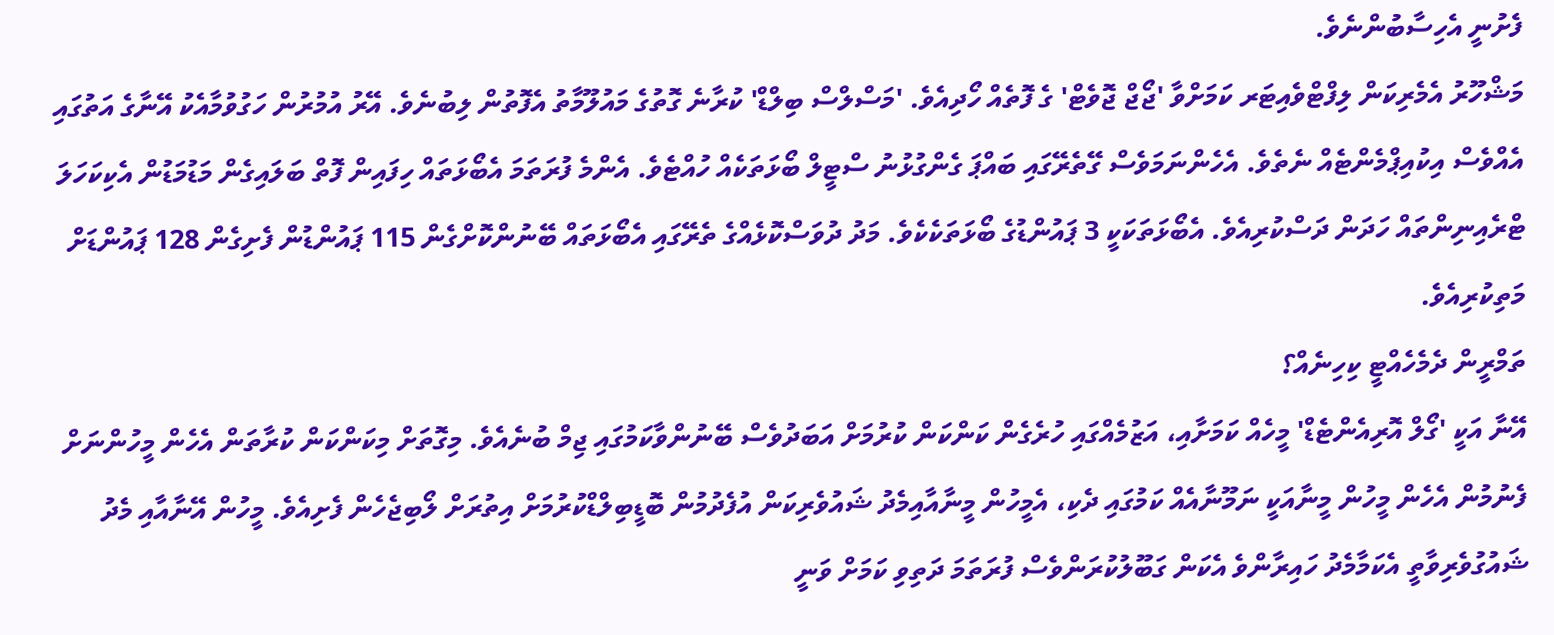ފެށުނީ އެހިސާބުންނެވެ.
މަޝްހޫރު އެމެރިކަން ލިފްޓްވެއިޓަރ ކަމަށްވާ 'ޖޯޖް ޖޮވެޓް' ގެ ފޮތެއް ހޯދިއެވެ. 'މަސްލްސް ބިލްޑް' ކުރާނެ ގޮތުގެ މައުލޫމާތު އެފޮތުން ލިބުނެވެ. އޭރު އުމުރުން ހަގުވުމާއެކު އޭނާގެ އަތުގައި އެއްވެސް އިކުއިޕްމެންޓެއް ނެތެވެ. އެހެންނަމަވެސް ގޭތެރޭގައި ބައްޕަ ގެންގުޅުނު ސްޓީލް ބޯޅަތަކެއް ހުއްޓެވެ. އެންމެ ފުރަތަމަ އެބޯޅަތައް ހިފައިން ފޮތް ބަލައިގެން މަޑުމަޑުން އެކިކަހަލަ ޓްރެއިނިންތައް ހަދަން ދަސްކުރިއެވެ. އެބޯޅަތަކަކީ 3 ޕައުންޑުގެ ބޯޅަތަކެކެވެ. މަދު ދުވަސްކޮޅެއްގެ ތެރޭގައި އެބޯޅަތައް ބޭނުންކޮށްގެން 115 ޕައުންޑުން ފެށިގެން 128 ޕައުންޑަށް މަތިކުރިއެވެ.
ތަމްރީން ދެމެހެއްޓީ ކިހިނެއް؟
އޭނާ އަކީ 'ގޯލް އޮރިއެންޓެޑް' މީހެއް ކަމަށާއި، އަޒުމެއްގައި ހުރެގެން ކަންކަން ކުރުމަށް އަބަދުވެސް ބޭނުންވާކަމުގައި ޖިމް ބުނެއެވެ. މިގޮތަށް މިކަންކަން ކުރާތަން އެހެން މީހުންނަށް ފެނުމުން އެހެން މީހުން މީނާއަކީ ނަމޫނާއެއް ކަމުގައި ދެކި، އެމީހުން މީނާއާއިމެދު ޝައުވެރިކަން އުފެދުމުން ބޮޑީބިލްޑްކުރުމަށް އިތުރަށް ލޯބިޖެހެން ފެށިއެވެ. މީހުން އޭނާއާއި މެދު ޝައުގުވެރިވާތީ އެކަމާމެދު ހައިރާންވެ އެކަން ގަބޫލުކުރަންވެސް ފުރަތަމަ ދަތިވި ކަމަށް ވަނީ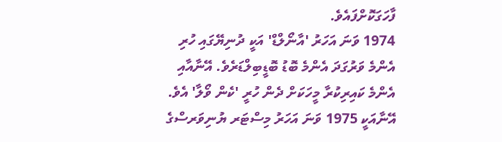ފާހަގަކޮށްފައެވެ.
1974 ވަނަ އަހަރު 'އާނޯލްޑް' އަކީ ދުނިޔޭގައި ހުރި އެންމެ ވަރުގަދަ އެންމެ ބޮޑު ބޮޑީބިލްޑަރެވެ. އޭނާއާއި އެންމެ ކައިރިކުރާ މީހަކަށް ދެން ހުރީ 'ކެން ވޯލާ' އެވެ. އޭނާއަކީ 1975 ވަނަ އަހަރު މިސްޓަރ ޔުނިވަރސްގެ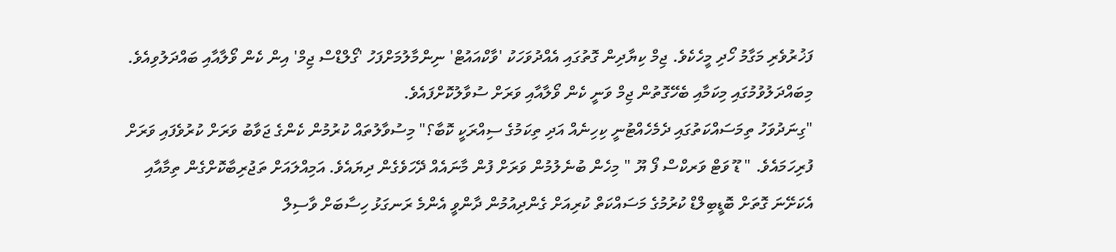ފަޚުރުވެރި މަގާމު ހޯދި މީހެކެވެ. ޖިމް ކިޔާދިން ގޮތުގައި އެއްދުވަހަކު 'ވާކްއައުޓް' ނިންމާލުމަށްފަހު 'ގޯލްޑްސް ޖިމް' އިން ކެން ވޯލާއާއި ބައްދަލުވިއެވެ. މިބައްދަލުވުމުގައި މިކަމާއި ބެހޭގޮތުން ޖިމް ވަނީ ކެން ވޯލާއާއި ވަރަށް ސުވާލުކޮށްފައެވެ.
"ގިނަދުވަހު ތިމަސައްކަތުގައި ދެމެހެއްޓުނީ ކިހިނެއް އަދި ތިކަމުގެ ސިއްރަކީ ކޮބާ؟" މިސުވާލުތައް ކުރުމުން ކެންގެ ޖަވާބު ވަރަށް ކުރުވެފައި ވަރަށް ފުރިހަމައެވެ. " ޑޫ ވަޓް ވަރކްސް ފޯ ޔޫ " މިހެން ބުނެލުމުން ވަރަށް ފުން މާނައެއް ދޭހަވެގެން ދިޔައެވެ. އަމިއްލައަށް ތަޖުރިބާކޮށްގެން ތިމާއާއި އެކަށޭނަ ގޮތަށް ބޮޑީބިލްޑް ކުރުމުގެ މަސައްކަތް ކުރިއަށް ގެންދިއުމުން ދާންވީ އެންމެ ރަނގަޅު ހިސާބަށް ވާސިލް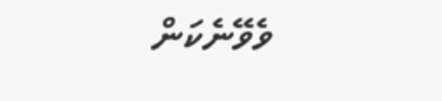ވެވޭނެކަން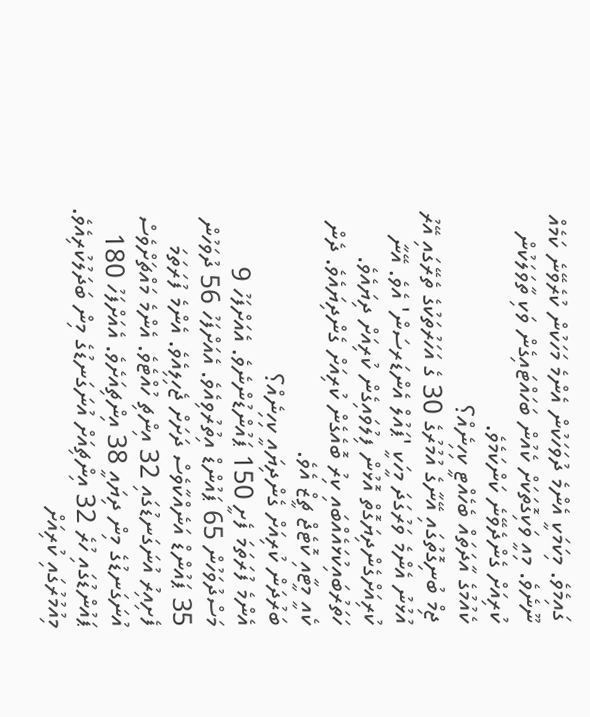ގައިމެވެ. މިކަމަކީ އެންމެ ދުވަހަކުން އެންމެ މަހަކުން ކުރެވޭނެ ކަމެއް ނޫނެވެ. މިއީ ވަކިގޮތަކަށް ކެއުން ބަހައްޓައިގެން ވަކި ތާވަލަކުން ކުރިއަށް ގެންދެވޭނެ ކަންކަމެވެ.
ކެއުމުގެ އާދަތައް ބެހެއްޓީ ކިހިނެއް؟
ޖިމް ބުނިގޮތުގައި އޭނާގެ އުމުރުގެ 30 ގެ އަހަރުތަކުގެ ތެރޭގައި އޭރު އުޅުނު އެންމެ ވަރުގަދަ މީހަކީ 'ޕައުލް އެންޑަރސަން' އެވެ. އޭނާ ކުރިއަށްގެންދިޔަގޮތް އޮޅުން ފިލުވައިގެން ކުރިއަށް ދިޔައެވެ. ހަތަރުބައިކުޅައެއްބައި ކިރު ބޮއެގެން ކުރިއަށް ގެންދިޔައެވެ. ދެން ކެއީ މީޓާއި ކޮޓެޖް ޗީޒް އެވެ.
ބަރުދަން ކުރިއަށް ގެންދިޔައީ ކިހިނެއް؟
އެންމެ ފުރަތަމަ ފެށީ 150 ޕައުންޑުންނެވެ. އެއަށްފަހު 9 މަސްދުވަހުން 65 ޕައުންޑް އިތުރުވިއެވެ. އެއަށްފަހު 56 ދުވަހުން 35 ޕައުންޑް އަނެއްކާވެސް ދަށަށް ޖެހިލިއެވެ. އެންމެ ފުރަތަމަ ފެށިއިރު އުނަގަނޑުގައި 32 އިންޗި ހުއްޓެވެ. އެންމެ މައްޗަށްވެސް އުނަގަނޑުގެ މިން ދިޔައީ 38 އިންޗިއަށެވެ. އެއަށްފަހު 180 ޕައުންޑުގައި ހުރެ 32 އިންޗިއަށް އުނަގަނޑުގެ މިން ބަދަލުކުރިއެވެ.
މިއުމުރުގައި ކުރިއަށް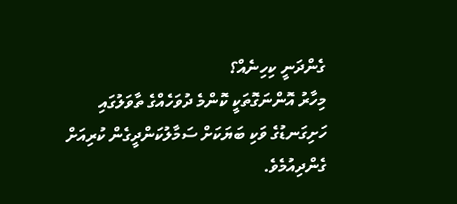ގެންދަނީ ކިހިނެއް؟
މިހާރު އޮންނަގޮތަކީ ކޮންމެ ދުވަހެއްގެ ތާވަލުގައި ހަށިގަނޑުގެ ވަކި ބަޔަކަށް ސަމާލުކަންދީގެން ކުރިއަށް ގެންދިއުމެވެ.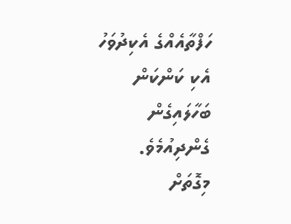ހަފްތާއެއްގެ އެކިދުވަހު އެކި ކަންކަން ބަހާލައިގެން ގެންދިއުމެވެ. މިގޮތަށް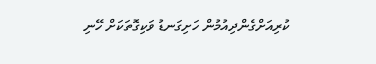ކުރިއަށްގެންދިއުމުން ހަށިގަނޑު ވަކިގޮތަކަށް ހޭނި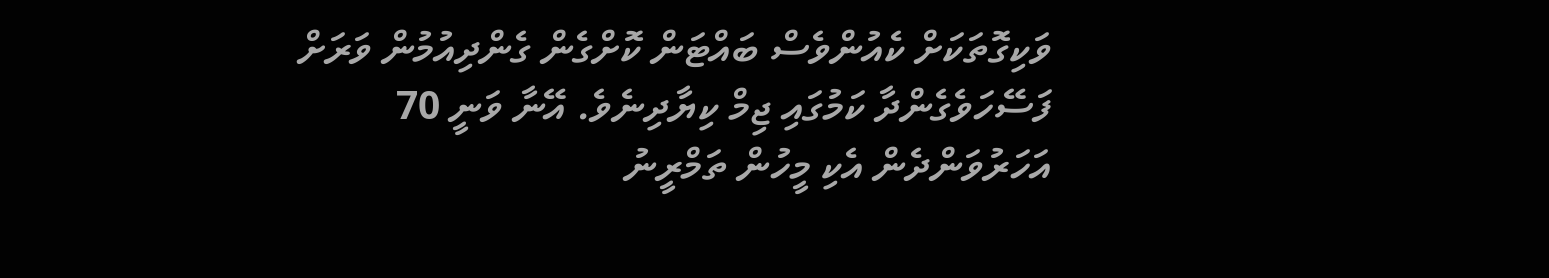ވަކިގޮތަކަށް ކެއުންވެސް ބައްޓަން ކޮށްގެން ގެންދިއުމުން ވަރަށް ފަސޭހަވެގެންދާ ކަމުގައި ޖިމް ކިޔާދިނެވެ. އޭނާ ވަނީ 70 އަހަރުވަންދެން އެކި މީހުން ތަމްރީނު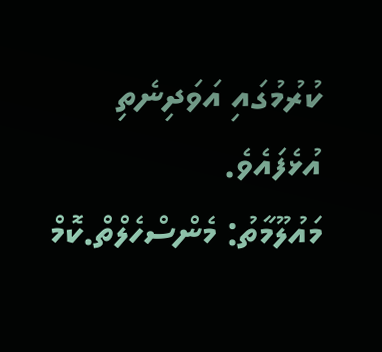ކުރުމުގައި އަވަދިނެތި އުޅެފައެވެ.
މައުލޫމާތު: މެންސްހެލްތް.ކޮމް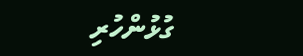ގުޅުންހުރި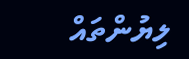ލިޔުންތައް